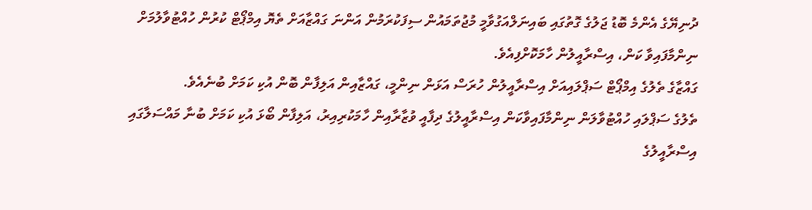ދުނިޔޭގެ އެންމެ ބޮޑު ޖަލުގެ ގޮތުގައި ބައިނަލްއަގުވާމީ މުޖުތަމައުން ސިފަކުރަމުން އަންނަ ގައްޒާއަށް ތެޔޮ އިމްޕޯޓް ކުރުން ހުއްޓުވާލުމަށް ނިންމާފައިވާ ކަން، އިސްރާއީލުން ހާމަކޮށްފިއެވެ.
ގައްޒާގެ ތެލުގެ އިމްޕޯޓް ސަޕްލައިއަށް އިސްރާއީލުން ހުރަސް އަޅަން ނިންމީ، ގައްޒާއިން އަލިފާން ބޮން އުކި ކަމަށް ބުނެއެވެ.
ތެލުގެ ސަޕްލައި ހުއްޓުވާލަން ނިންމާފައިވާކަން އިސްރާއީލުގެ ދިފާއީ ވުޒާރާއިން ހާމަކުރިއިރު، އަލިފާން ބޯޅަ އުކި ކަމަށް ބުނާ މައްސަލާގައި އިސްރާއީލުގެ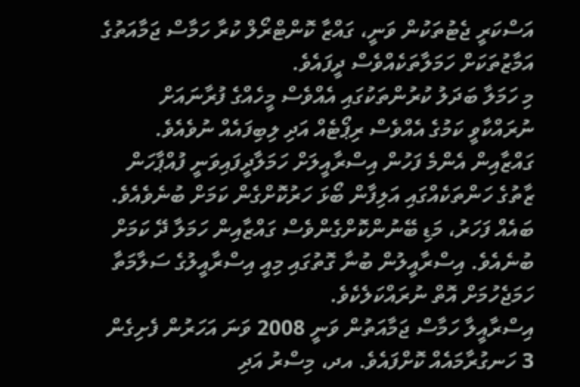އަސްކަރީ ޖެޓުތަކުން ވަނީ، ގައްޒާ ކޮންޓްރޯލް ކުރާ ހަމާސް ޖަމާއަތުގެ އަމާޒުތަކަށް ހަމަލާތަކެއްވެސް ދީފައެވެ.
މި ހަމަލާ ބަދަލު ކުރުންތަކުގައި އެއްވެސް މީހެއްގެ ފުރާނައަށް ނުރައްކާވީ ކަމުގެ އެއްވެސް ރިޕޯޓެއް އަދި ލިބިފައެއް ނުވެއެވެ.
ގައްޒާއިން އެންމެ ފަހުން އިސްރާއީލަށް ހަމަލާދީފައިވަނީ ފުއްޕާހަން ޒާތުގެ ހަންތަކެއްގައި އަލިފާން ބޯޅަ ހަރުކޮށްގެން ކަމަށް ބުނެވެއެވެ. ބައެއް ފަހަރު، މަޑި ބޭނުންކޮށްގެންވެސް ގައްޒާއިން ހަމަލާ ދޭ ކަމަށް ބުނެއެވެ. އިސްރާއީލުން ބުނާ ގޮތުގައި މިއީ އިސްރާއީލުގެ ސަލާމަތާ ހަމަޖެހުމަށް އޮތް ނުރައްކަލެކެވެ.
އިސްރާއީލާ ހަމާސް ޖަމާއަތުން ވަނީ 2008 ވަނަ އަހަރުން ފެށިގެން 3 ހަނގުރާމައެއް ކޮށްފައެވެ. އދ، މިސްރު އަދި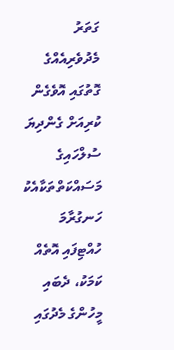ގަތަރު މެދުވެރިއެއްގެ ގޮތުގައި އޮވެގެން ކުރިއަށް ގެންދިޔަ ސުލްހައިގެ މަސައްކަތްތަކާއެކު ހަނގުރާމަ ހުއްޓިފައި އޮތެއް ކަމަކު، ދެބައި މީހުންގެ މެދުގައި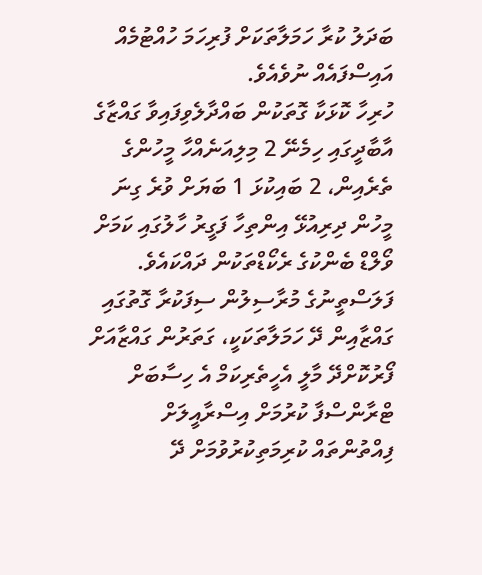ބަދަލު ކުރާ ހަމަލާތަކަށް ފުރިހަމަ ހުއްޓުމެއް އައިސްފައެއް ނުވެއެވެ.
ހުރިހާ ކޮޅަކާ ގޮތަކުން ބައްދާލެވިފައިވާ ގައްޒާގެ އާބާދީގައި ހިމެނޭ 2 މިލިއަނެއްހާ މީހުންގެ ތެރެއިން، 2 ބައިކުޅަ 1 ބަޔަށް ވުރެ ގިނަ މީހުން ދިރިއުޅޭ އިންތިހާ ފަގީރު ހާލުގައި ކަމަށް ވޯލްޑް ބެންކުގެ ރެކޯޑްތަކުން ދައްކައެވެ.
ފަލަސްތީނުގެ މުރާސިލުން ސިފަކުރާ ގޮތުގައި ގައްޒާއިން ދޭ ހަމަލާތަކަކީ، ގަތަރުން ގައްޒާއަށް ފޯރުކޮށްދޭ މާލީ އެހީތެރިކަމް އެ ހިސާބަށް ޓްރާންސްފާ ކުރުމަށް އިސްރާއީލަށް ފިއްތުންތައް ކުރިމަތިކުރުވުމަށް ދޭ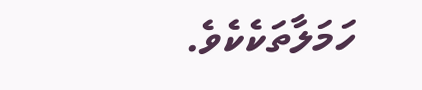ހަމަލާތަކެކެވެ.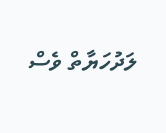ލަދުހަޔާތް ވެސް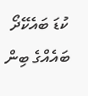ކުޑަ ބައެކޭދޯ ބައެއްގެ ބިން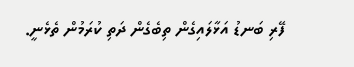ފޭރި ބަނޑު އަޅާލައިގެން ތިބެގެން ދަތި ކުރަމުން ތެޅެނީ.